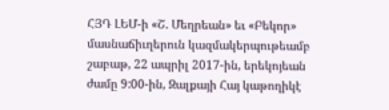ՀՅԴ ԼԵՄ-ի «Շ. Մեղրեան» եւ «Բեկոր» մասնաճիւղերուն կազմակերպութեամբ շաբաթ, 22 ապրիլ 2017-ին, երեկոյեան ժամը 9:00-ին, Զալքայի Հայ կաթողիկէ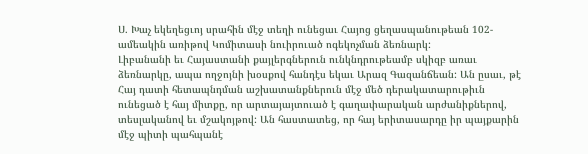Ս. Խաչ եկեղեցւոյ սրահին մէջ տեղի ունեցաւ Հայոց ցեղասպանութեան 102-ամեակին առիթով Կոմիտասի նուիրուած ոգեկոչման ձեռնարկ:
Լիբանանի եւ Հայաստանի քայլերգներուն ունկնդրութեամբ սկիզբ առաւ ձեռնարկը, ապա ողջոյնի խօսքով հանդէս եկաւ Արազ Գազանճեան: Ան ըսաւ, թէ Հայ դատի հետապնդման աշխատանքներուն մէջ մեծ դերակատարութիւն ունեցած է հայ միտքը, որ արտայայտուած է գաղափարական արժանիքներով, տեսլականով եւ մշակոյթով: Ան հաստատեց, որ հայ երիտասարդը իր պայքարին մէջ պիտի պահպանէ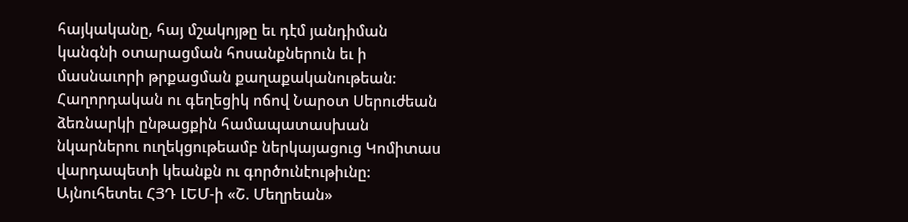հայկականը, հայ մշակոյթը եւ դէմ յանդիման կանգնի օտարացման հոսանքներուն եւ ի մասնաւորի թրքացման քաղաքականութեան:
Հաղորդական ու գեղեցիկ ոճով Նարօտ Սերուժեան ձեռնարկի ընթացքին համապատասխան նկարներու ուղեկցութեամբ ներկայացուց Կոմիտաս վարդապետի կեանքն ու գործունէութիւնը:
Այնուհետեւ ՀՅԴ ԼԵՄ-ի «Շ. Մեղրեան»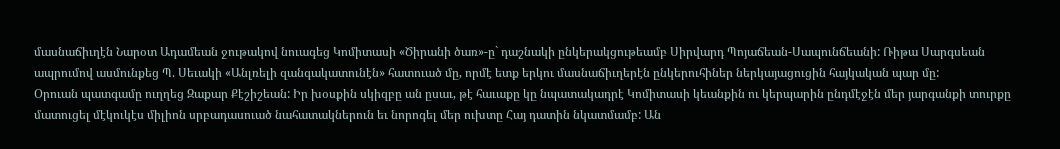մասնաճիւղէն Նարօտ Ադամեան ջութակով նուագեց Կոմիտասի «Ծիրանի ծառ»-ը` դաշնակի ընկերակցութեամբ Սիրվարդ Պոյաճեան-Սապունճեանի: Ռիթա Սարգսեան ապրումով ասմունքեց Պ. Սեւակի «Անլռելի զանգակատունէն» հատուած մը, որմէ ետք երկու մասնաճիւղերէն ընկերուհիներ ներկայացուցին հայկական պար մը:
Օրուան պատգամը ուղղեց Զաքար Քէշիշեան: Իր խօսքին սկիզբը ան ըսաւ, թէ հաւաքը կը նպատակադրէ Կոմիտասի կեանքին ու կերպարին ընդմէջէն մեր յարգանքի տուրքը մատուցել մէկուկէս միլիոն սրբադասուած նահատակներուն եւ նորոգել մեր ուխտը Հայ դատին նկատմամբ: Ան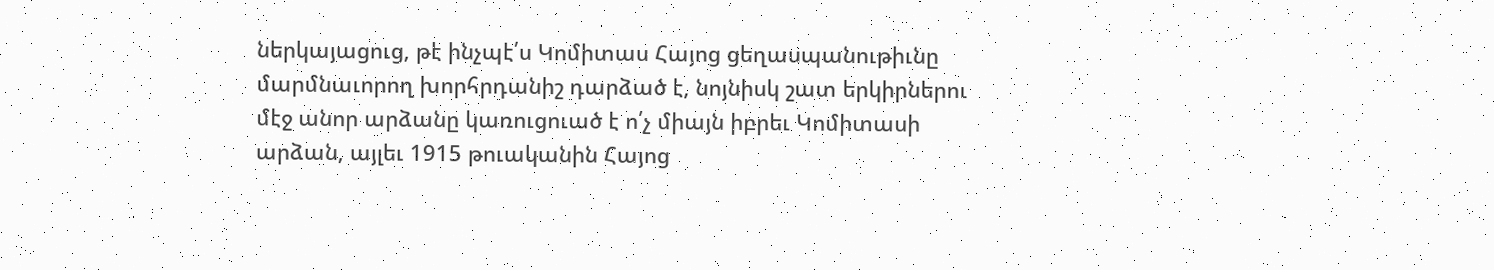ներկայացուց, թէ ինչպէ՛ս Կոմիտաս Հայոց ցեղասպանութիւնը մարմնաւորող խորհրդանիշ դարձած է, նոյնիսկ շատ երկիրներու մէջ անոր արձանը կառուցուած է ո՛չ միայն իբրեւ Կոմիտասի արձան, այլեւ 1915 թուականին Հայոց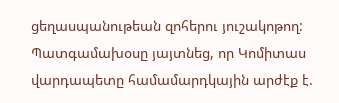ցեղասպանութեան զոհերու յուշակոթող:
Պատգամախօսը յայտնեց, որ Կոմիտաս վարդապետը համամարդկային արժէք է.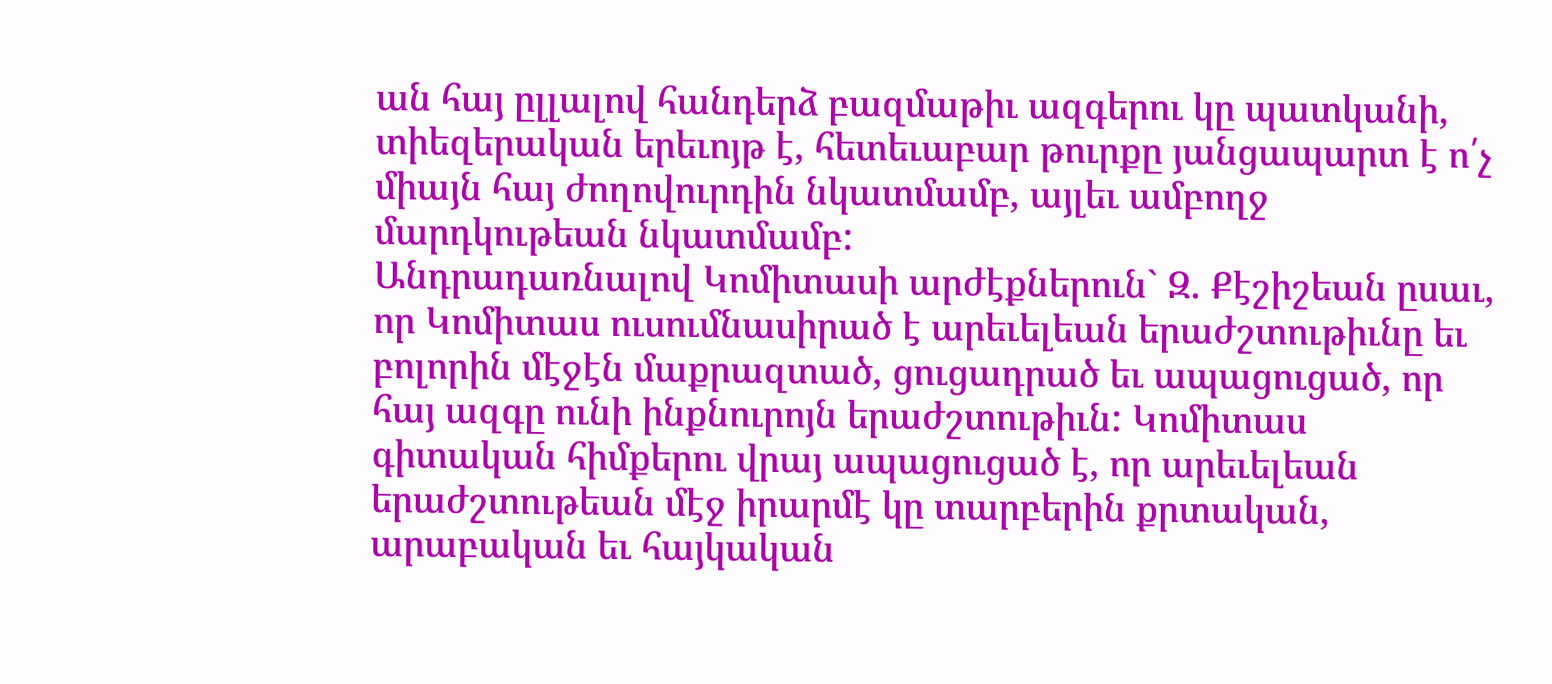ան հայ ըլլալով հանդերձ բազմաթիւ ազգերու կը պատկանի, տիեզերական երեւոյթ է, հետեւաբար թուրքը յանցապարտ է ո՛չ միայն հայ ժողովուրդին նկատմամբ, այլեւ ամբողջ մարդկութեան նկատմամբ:
Անդրադառնալով Կոմիտասի արժէքներուն` Զ. Քէշիշեան ըսաւ, որ Կոմիտաս ուսումնասիրած է արեւելեան երաժշտութիւնը եւ բոլորին մէջէն մաքրազտած, ցուցադրած եւ ապացուցած, որ հայ ազգը ունի ինքնուրոյն երաժշտութիւն: Կոմիտաս գիտական հիմքերու վրայ ապացուցած է, որ արեւելեան երաժշտութեան մէջ իրարմէ կը տարբերին քրտական, արաբական եւ հայկական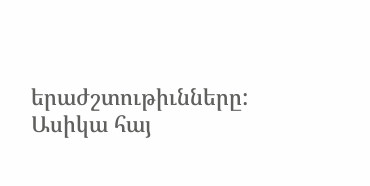երաժշտութիւնները: Ասիկա հայ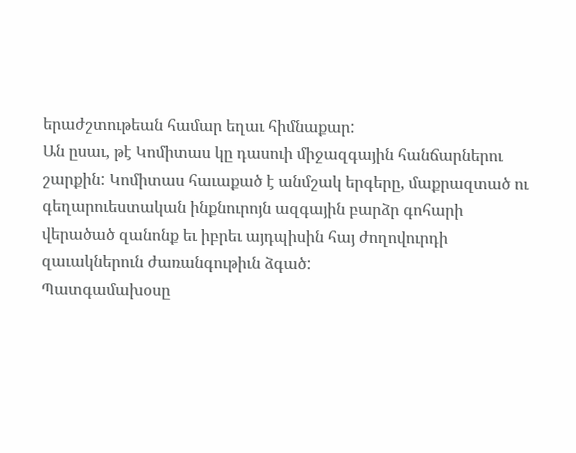երաժշտութեան համար եղաւ հիմնաքար:
Ան ըսաւ, թէ Կոմիտաս կը դասուի միջազգային հանճարներու շարքին: Կոմիտաս հաւաքած է անմշակ երգերը, մաքրազտած ու գեղարուեստական ինքնուրոյն ազգային բարձր գոհարի վերածած զանոնք եւ իբրեւ այդպիսին հայ ժողովուրդի զաւակներուն ժառանգութիւն ձգած:
Պատգամախօսը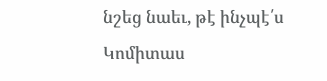նշեց նաեւ, թէ ինչպէ՛ս Կոմիտաս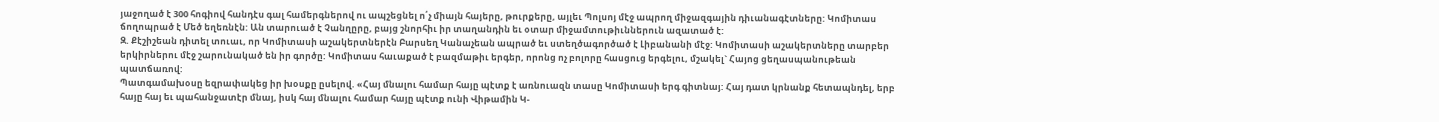յաջողած է 300 հոգիով հանդէս գալ համերգներով ու ապշեցնել ո՛չ միայն հայերը, թուրքերը, այլեւ Պոլսոյ մէջ ապրող միջազգային դիւանագէտները: Կոմիտաս ճողոպրած է Մեծ եղեռնէն: Ան տարուած է Չանղըրը, բայց շնորհիւ իր տաղանդին եւ օտար միջամտութիւններուն ազատած է:
Զ. Քէշիշեան դիտել տուաւ, որ Կոմիտասի աշակերտներէն Բարսեղ Կանաչեան ապրած եւ ստեղծագործած է Լիբանանի մէջ: Կոմիտասի աշակերտները տարբեր երկիրներու մէջ շարունակած են իր գործը: Կոմիտաս հաւաքած է բազմաթիւ երգեր, որոնց ոչ բոլորը հասցուց երգելու, մշակել` Հայոց ցեղասպանութեան պատճառով:
Պատգամախօսը եզրափակեց իր խօսքը ըսելով. «Հայ մնալու համար հայը պէտք է առնուազն տասը Կոմիտասի երգ գիտնայ: Հայ դատ կրնանք հետապնդել, երբ հայը հայ եւ պահանջատէր մնայ, իսկ հայ մնալու համար հայը պէտք ունի Վիթամին Կ-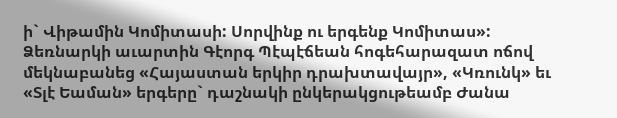ի` Վիթամին Կոմիտասի: Սորվինք ու երգենք Կոմիտաս»:
Ձեռնարկի աւարտին Գէորգ Պէպէճեան հոգեհարազատ ոճով մեկնաբանեց «Հայաստան երկիր դրախտավայր», «Կռունկ» եւ «Տլէ Եաման» երգերը` դաշնակի ընկերակցութեամբ Ժանա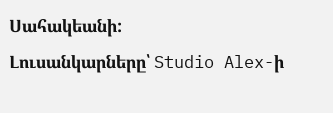Սահակեանի:
Լուսանկարները՝ Studio Alex-ի